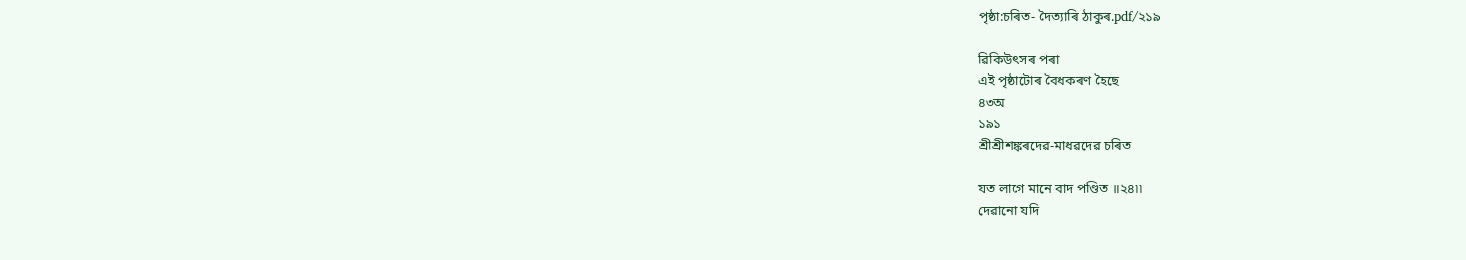পৃষ্ঠা:চৰিত- দৈত্যাৰি ঠাকুৰ.pdf/২১৯

ৱিকিউৎসৰ পৰা
এই পৃষ্ঠাটোৰ বৈধকৰণ হৈছে
৪৩অ
১৯১
শ্ৰীশ্ৰীশঙ্কৰদেৱ-মাধৱদেৱ চৰিত

যত লাগে মানে বাদ পণ্ডিত ॥২৪৷৷
দেৱানো যদি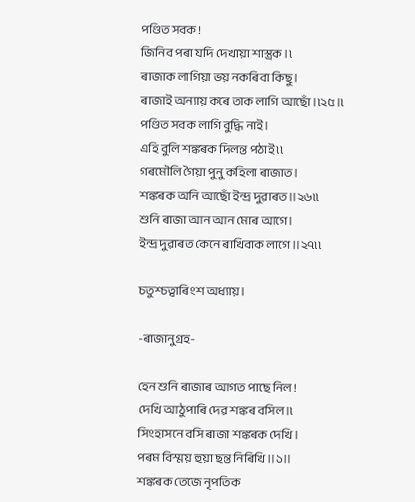পণ্ডিত সবক !
জিনিব পৰা যদি দেখায়া শাস্ত্ৰক ।৷
ৰাজাক লাগিয়া ভয় নকৰিবা কিছু।
ৰাজাই অন্যায় কৰে তাক লাগি আছোঁ।৷২৫।৷
পণ্ডিত সবক লাগি বুদ্ধি নাই।
এহি বুলি শঙ্কৰক দিলন্ত পঠাই ৷৷
গৰমৌলি গৈয়া পুনু কহিলা ৰাজাত।
শঙ্কৰক অনি আছোঁ ইন্দ্ৰ দুৱাৰত॥২৬৷৷
শুনি ৰাজা আন আন মোৰ আগে।
ইন্দ্ৰ দুৱাৰত কেনে ৰাখিবাক লাগে ॥২৭৷৷

চতুশ্চত্বাৰিংশ অধ্যায়।

-ৰাজানুগ্রহ-

হেন শুনি ৰাজাৰ আগত পাছে নিল !
দেখি আঠুপাৰি দেৱ শঙ্কৰ বসিল।৷
সিংহাসনে বসি ৰাজা শঙ্কৰক দেখি।
পৰম বিস্ময় হুয়া ছন্ত নিৰিখি॥১॥
শঙ্কৰক তেজে নৃপতিক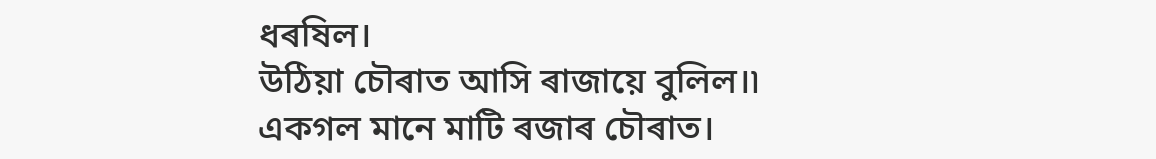ধৰষিল।
উঠিয়া চৌৰাত আসি ৰাজায়ে বুলিল।৷
একগল মানে মাটি ৰজাৰ চৌৰাত।